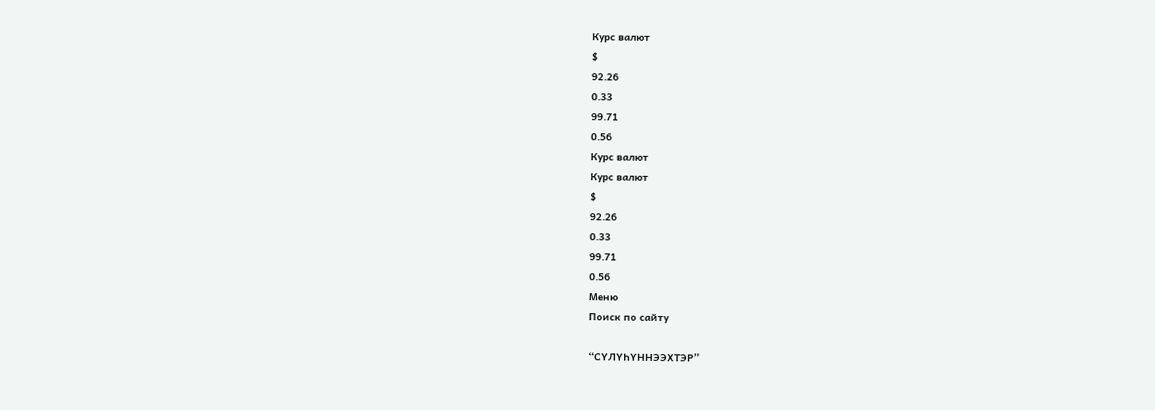Курс валют
$
92.26
0.33
99.71
0.56
Курс валют
Курс валют
$
92.26
0.33
99.71
0.56
Меню
Поиск по сайту

“СҮЛҮҺҮННЭЭХТЭР”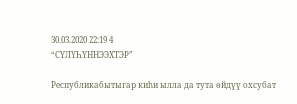30.03.2020 22:19 4
“СҮЛҮҺҮННЭЭХТЭР”

Республикабытыгар киһи ылла да тута өйдүү охсубат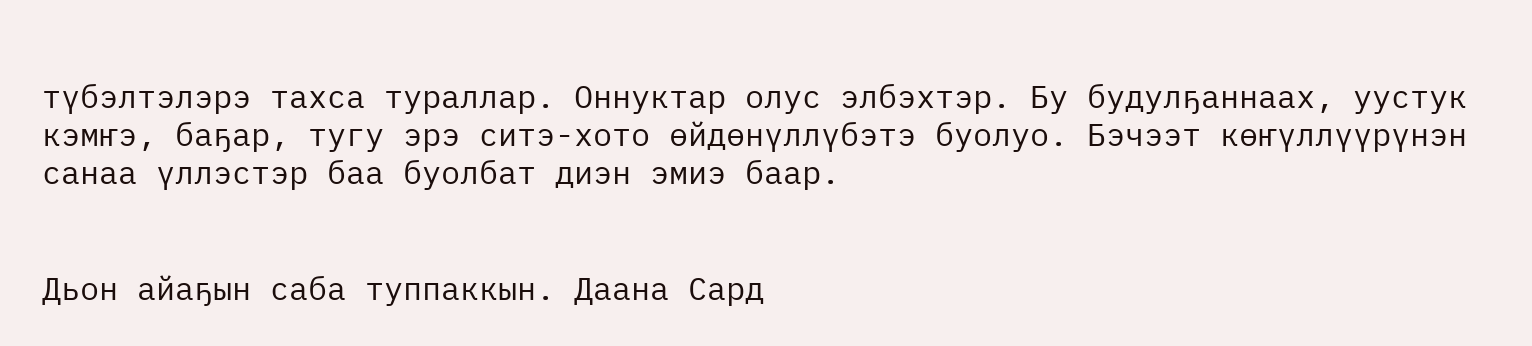түбэлтэлэрэ тахса тураллар. Оннуктар олус элбэхтэр. Бу будулҕаннаах, уустук кэмҥэ, баҕар, тугу эрэ ситэ-хото өйдөнүллүбэтэ буолуо. Бэчээт көҥүллүүрүнэн санаа үллэстэр баа буолбат диэн эмиэ баар.


Дьон айаҕын саба туппаккын. Даана Сард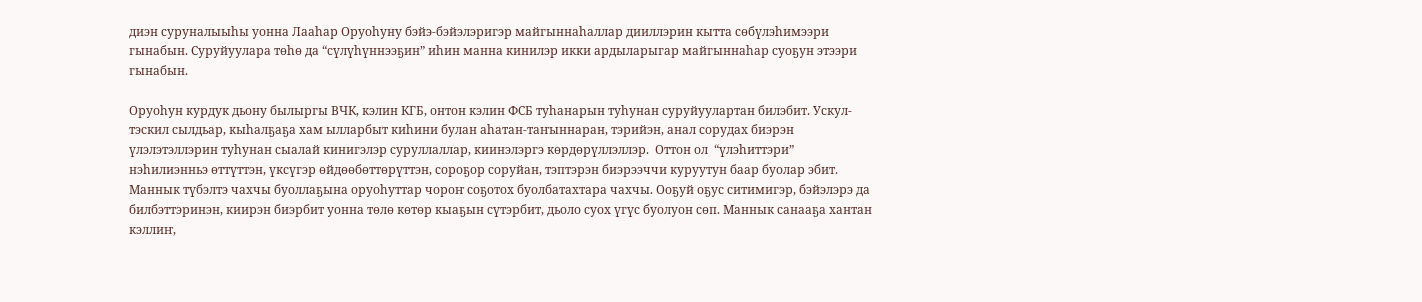диэн суруналыыһы уонна Лааһар Оруоһуну бэйэ-бэйэлэригэр майгыннаһаллар дииллэрин кытта сөбүлэһимээри гынабын. Суруйуулара төһө да “сүлүһүннээҕин” иһин манна кинилэр икки ардыларыгар майгыннаһар суоҕун этээри гынабын.

Оруоһун курдук дьону былыргы ВЧК, кэлин КГБ, онтон кэлин ФСБ туһанарын туһунан суруйуулартан билэбит. Ускул-тэскил сылдьар, кыһалҕаҕа хам ылларбыт киһини булан аһатан-таҥыннаран, тэрийэн, анал сорудах биэрэн үлэлэтэллэрин туһунан сыалай кинигэлэр суруллаллар, киинэлэргэ көрдөрүллэллэр.  Оттон ол  “үлэһиттэри” нэһилиэнньэ өттүттэн, үксүгэр өйдөөбөттөрүттэн, сороҕор соруйан, тэптэрэн биэрээччи куруутун баар буолар эбит. Маннык түбэлтэ чахчы буоллаҕына оруоһуттар чороҥ соҕотох буолбатахтара чахчы. Ооҕуй оҕус ситимигэр, бэйэлэрэ да билбэттэринэн, киирэн биэрбит уонна төлө көтөр кыаҕын сүтэрбит, дьоло суох үгүс буолуон сөп. Маннык санааҕа хантан кэллиҥ,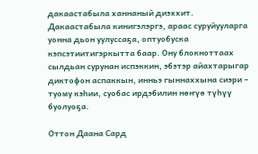дакаастабыла ханнаный диэххит.  Дакаастабыла кинигэлэргэ, араас суруйууларга  уонна дьон уулуссаҕа, оптуобуска кэпсэтиитигэркытта баар. Ону блокноттаах сылдьан сурунан испэккин, эбэтэр айахтарыгар диктофон аспаккын, инньэ гыннаххына сиэри – туому кэһии, суобас ирдэбилин нөҥүө түһүү буолуоҕа.

Оттон Даана Сард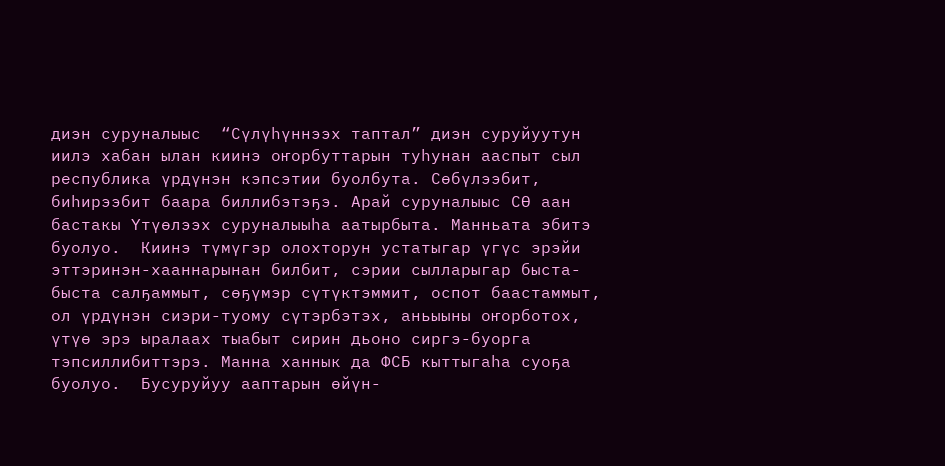диэн суруналыыс  “Сүлүһүннээх таптал” диэн суруйуутун иилэ хабан ылан киинэ оҥорбуттарын туһунан ааспыт сыл республика үрдүнэн кэпсэтии буолбута. Сөбүлээбит, биһирээбит баара биллибэтэҕэ. Арай суруналыыс СӨ аан бастакы Үтүөлээх суруналыыһа аатырбыта. Манньата эбитэ буолуо.  Киинэ түмүгэр олохторун устатыгар үгүс эрэйи эттэринэн-хааннарынан билбит, сэрии сылларыгар быста-быста салҕаммыт, сөҕүмэр сүтүктэммит, оспот баастаммыт, ол үрдүнэн сиэри-туому сүтэрбэтэх, аньыыны оҥорботох, үтүө эрэ ыралаах тыабыт сирин дьоно сиргэ-буорга тэпсиллибиттэрэ. Манна ханнык да ФСБ кыттыгаһа суоҕа буолуо.  Бусуруйуу ааптарын өйүн-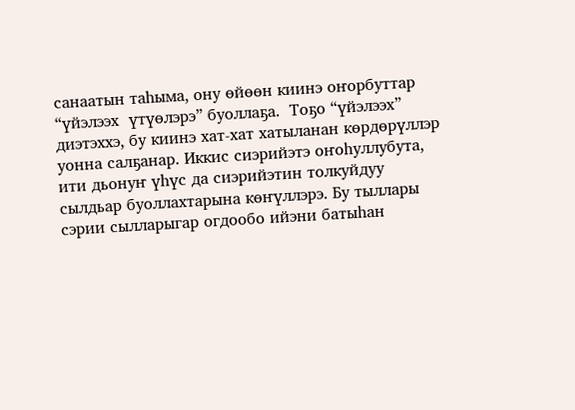санаатын таһыма, ону өйөөн киинэ оҥорбуттар “үйэлээх  үтүөлэрэ” буоллаҕа.  Тоҕо “үйэлээх”  диэтэххэ, бу киинэ хат-хат хатыланан көрдөрүллэр уонна салҕанар. Иккис сиэрийэтэ оҥоһуллубута, ити дьонуҥ үһүс да сиэрийэтин толкуйдуу сылдьар буоллахтарына көҥүллэрэ. Бу тыллары сэрии сылларыгар огдообо ийэни батыһан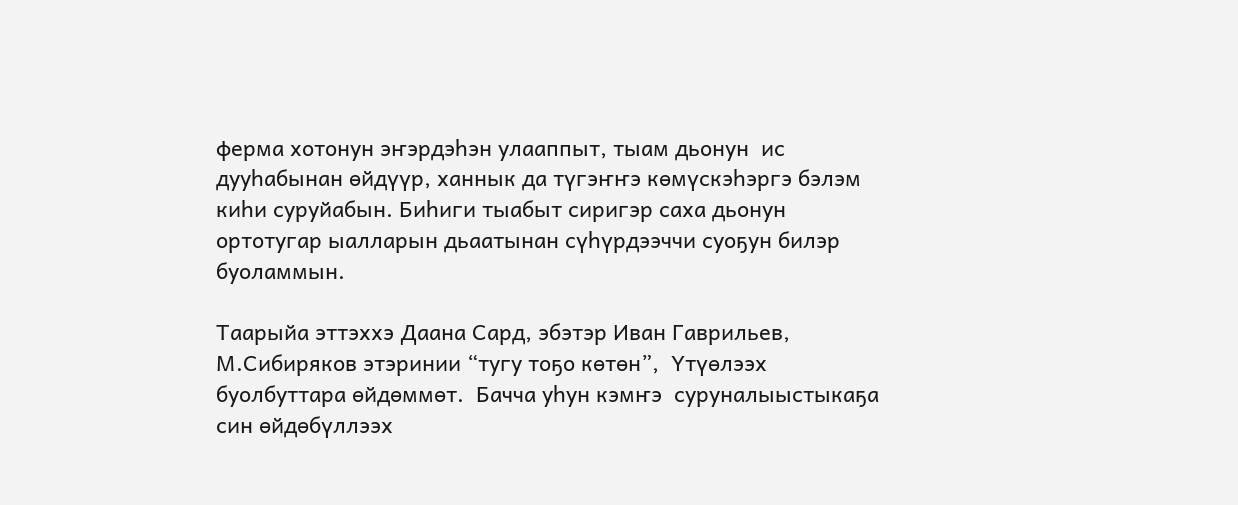ферма хотонун эҥэрдэһэн улааппыт, тыам дьонун  ис дууһабынан өйдүүр, ханнык да түгэҥҥэ көмүскэһэргэ бэлэм киһи суруйабын. Биһиги тыабыт сиригэр саха дьонун ортотугар ыалларын дьаатынан сүһүрдээччи суоҕун билэр буоламмын.

Таарыйа эттэххэ Даана Сард, эбэтэр Иван Гаврильев, М.Сибиряков этэринии “тугу тоҕо көтөн”,  Үтүөлээх буолбуттара өйдөммөт.  Бачча уһун кэмҥэ  суруналыыстыкаҕа син өйдөбүллээх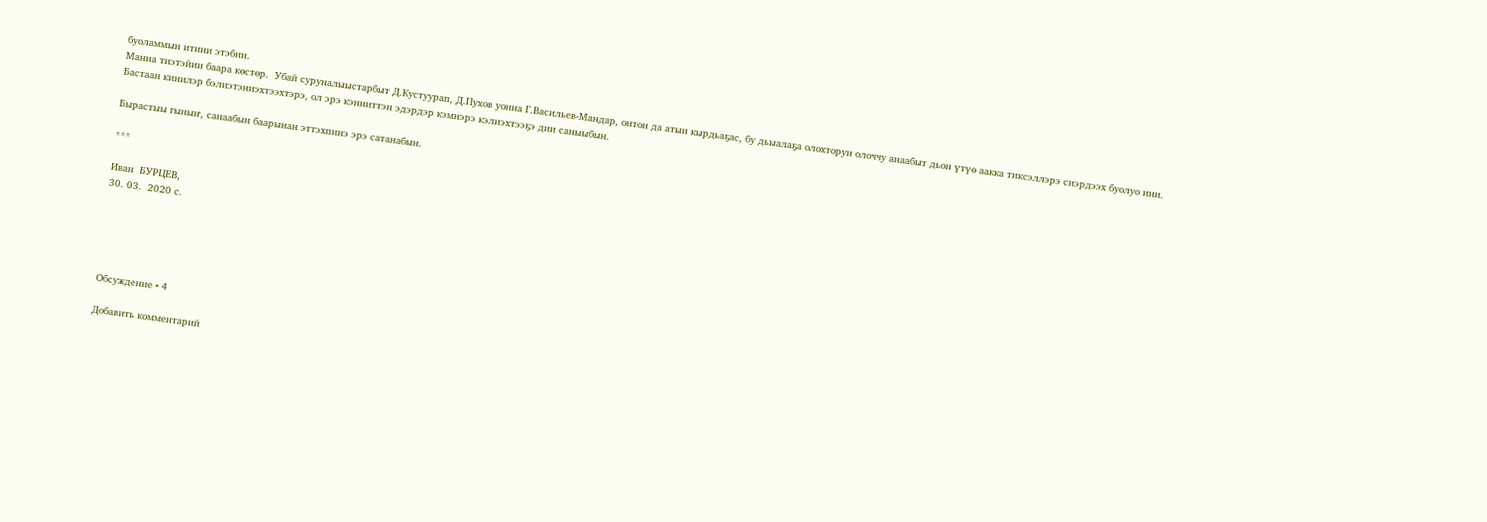буоламмын итини этэбин.
Манна тиэтэйии баара көстөр.  Убай суруналыыстарбыт Д.Кустуурап, Д.Пухов уонна Г.Васильев-Мандар, онтон да атын кырдьаҕас, бу дьыалаҕа олохторун олоччу анаабыт дьон үтүө аакка тиксэллэрэ сиэрдээх буолуо ини. Бастаан кинилэр бэлиэтэниэхтээхтэрэ, ол эрэ кэнниттэн эдэрдэр кэмнэрэ кэлиэхтээҕэ дии саныыбын.

Бырастыы гыныҥ, санаабын баарынан эттэхпинэ эрэ сатанабын.

***

Иван  БУРЦЕВ,
30. 03.  2020 с.





Обсуждение • 4

Добавить комментарий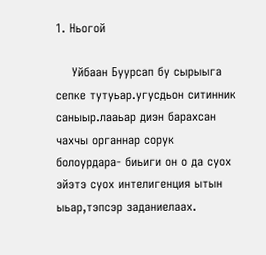1. Ньогой

    Уйбаан Буурсап бу сырыыга сепке тутуьар.угусдьон ситинник саныыр.лааьар диэн барахсан чахчы органнар сорук болоурдара- биьиги он о да суох эйэтэ суох интелигенция ытын ыьар,тэпсэр заданиелаах.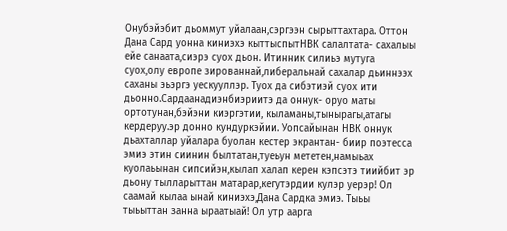Онубэйэбит дьоммут уйалаан,сэргээн сырыттахтара. Оттон Дана Сард уонна киниэхэ кыттыспытНВК салалтата- сахалыы ейе санаата,сиэрэ суох дьон. Итинник силиьэ мутуга суох,олу европе зированнай,либеральнай сахалар дьиннээх саханы эьэргэ уескууллэр. Туох да сибэтиэй суох ити дьонно.Сардаанадиэнбиэриитэ да оннук- оруо маты ортотунан,бэйэни киэргэтии, кыламаны,тынырагы,атагы кердеруу.эр донно кундуркэйии. Уопсайынан НВК оннук дьахталлар уйалара буолан кестер экрантан- биир поэтесса эмиэ этин сиинин былтатан,туеьун мететен,намыьах куолаьынан сипсийэн,кылап халап керен кэпсэтэ тиийбит эр дьону тылларыттан матарар,кегутэрдии кулэр уерэр! Ол саамай кылаа ынай киниэхэ,Дана Сардка эмиэ. Тыьы тыьыттан занна ыраатыай! Ол утр аарга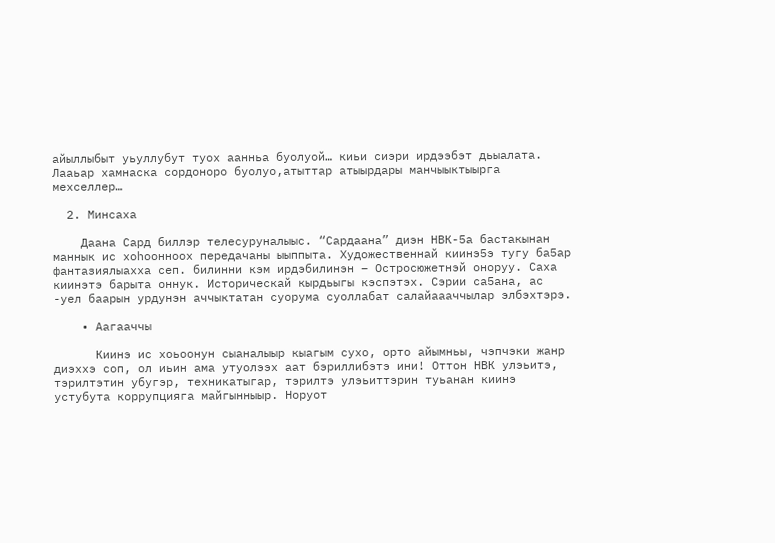айыллыбыт уьуллубут туох аанньа буолуой… киьи сиэри ирдээбэт дьыалата. Лааьар хамнаска сордоноро буолуо,атыттар атыырдары манчыыктыырга мехселлер…

  2. Минсаха

    Даана Сард биллэр телесуруналыыс. “Сардаана” диэн НВК-5а бастакынан маннык ис хоhоонноох передачаны ыыппыта. Художественнай киинэ5э тугу ба5ар фантазиялыахха сеп. билинни кэм ирдэбилинэн – Остросюжетнэй оноруу. Саха киинэтэ барыта оннук. Историческай кырдьыгы кэспэтэх. Сэрии са5ана, ас -уел баарын урдунэн аччыктатан суорума суоллабат салайаааччылар элбэхтэрэ.

    • Аагааччы

      Киинэ ис хоьоонун сыаналыыр кыагым сухо, орто айымньы, чэпчэки жанр диэххэ соп, ол иьин ама утуолээх аат бэриллибэтэ ини! Оттон НВК улэьитэ, тэрилтэтин убугэр, техникатыгар, тэрилтэ улэьиттэрин туьанан киинэ устубута коррупцияга майгынныыр. Норуот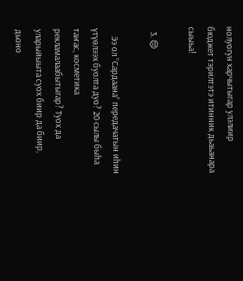нолуогун харчытыгар улэлиир бюджет тэрилтэтэ итинник дьаьанара сыыьа!

  3. 😒

    Ээ ол ”Сардаана” передачатын иһин үтүөлээх буолта дуо? 20 сылы быһа таҥас, косметика рекламалаабытыгар? Туох да уларыйыыта суох биир да биир, дьоно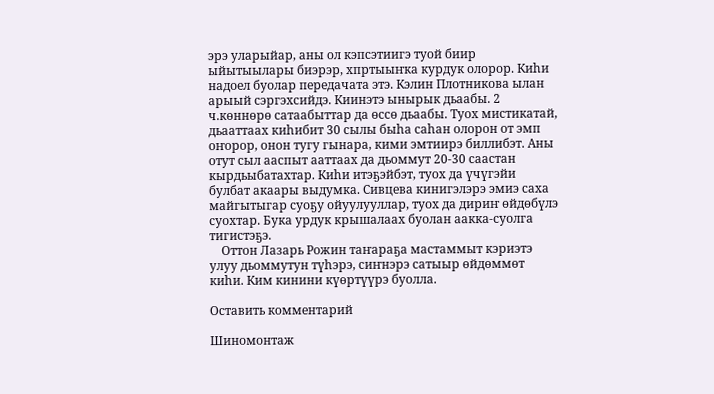эрэ уларыйар, аны ол кэпсэтиигэ туой биир ыйытыылары биэрэр, хпртыыҥка курдук олорор. Киһи надоел буолар передачата этэ. Кэлин Плотникова ылан арыый сэргэхсийдэ. Киинэтэ ынырык дьаабы. 2 ч.көннөрө сатаабыттар да өссө дьаабы. Туох мистикатай, дьааттаах киһибит 30 сылы быһа саһан олорон от эмп оҥорор, онон тугу гынара, кими эмтиирэ биллибэт. Аны отут сыл ааспыт ааттаах да дьоммут 20-30 саастан кырдьыбатахтар. Киһи итэҕэйбэт, туох да үчүгэйи булбат акаары выдумка. Сивцева кинигэлэрэ эмиэ саха майгытыгар суоҕу ойуулууллар, туох да дириҥ өйдөбүлэ суохтар. Бука урдук крышалаах буолан аакка-суолга тигистэҕэ.
    Оттон Лазарь Рожин таҥараҕа мастаммыт кэриэтэ улуу дьоммутун түһэрэ, сиҥнэрэ сатыыр өйдөммөт киһи. Ким кинини күөртүүрэ буолла.

Оставить комментарий

Шиномонтаж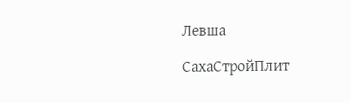Левша

СахаСтройПлит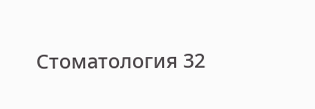Cтоматология 32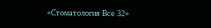«Стоматология Все 32»